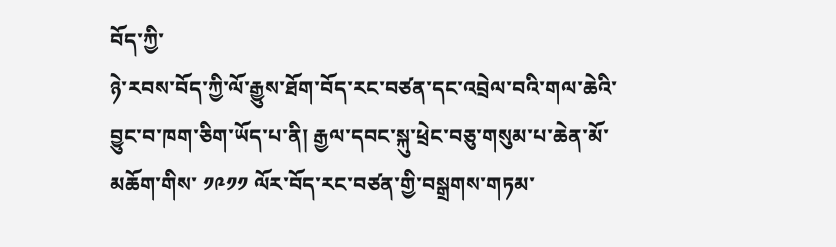བོད་ཀྱི་
ཉེ་རབས་བོད་ཀྱི་ལོ་རྒྱུས་ཐོག་བོད་རང་བཙན་དང་འབྲེལ་བའི་གལ་ཆེའི་བྱུང་བ་ཁག་ཅིག་ཡོད་པ་ནི། རྒྱལ་དབང་སྐུ་ཕྲེང་བཅུ་གསུམ་པ་ཆེན་མོ་མཆོག་གིས་ ༡༩༡༡ ལོར་བོད་རང་བཙན་གྱི་བསྒྲགས་གཏམ་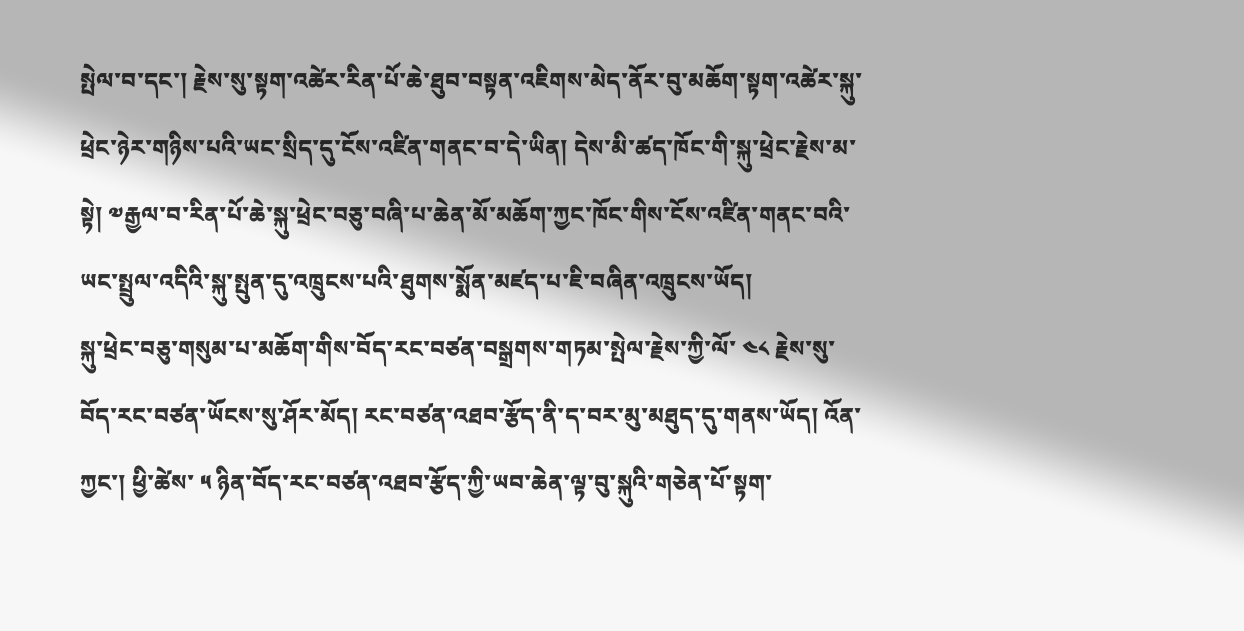སྤེལ་བ་དང་། རྗེས་སུ་སྟག་འཚེར་རིན་པོ་ཆེ་ཐུབ་བསྟན་འཇིགས་མེད་ནོར་བུ་མཆོག་སྟག་འཚེར་སྐུ་ཕྲེང་ཉེར་གཉིས་པའི་ཡང་སྲིད་དུ་ངོས་འཛིན་གནང་བ་དེ་ཡིན། དེས་མི་ཚད་ཁོང་གི་སྐུ་ཕྲེང་རྗེས་མ་སྟེ། ༧རྒྱལ་བ་རིན་པོ་ཆེ་སྐུ་ཕྲེང་བཅུ་བཞི་པ་ཆེན་མོ་མཆོག་ཀྱང་ཁོང་གིས་ངོས་འཛིན་གནང་བའི་ཡང་སྤྲུལ་འདིའི་སྐུ་སྤུན་དུ་འཁྲུངས་པའི་ཐུགས་སྨོན་མཛད་པ་ཇི་བཞིན་འཁྲུངས་ཡོད།
སྐུ་ཕྲེང་བཅུ་གསུམ་པ་མཆོག་གིས་བོད་རང་བཙན་བསྒྲགས་གཏམ་སྤེལ་རྗེས་ཀྱི་ལོ་ ༤༨ རྗེས་སུ་བོད་རང་བཙན་ཡོངས་སུ་ཤོར་མོད། རང་བཙན་འཐབ་རྩོད་ནི་ད་བར་མུ་མཐུད་དུ་གནས་ཡོད། འོན་ཀྱང་། ཕྱི་ཚེས་ ༥ ཉིན་བོད་རང་བཙན་འཐབ་རྩོད་ཀྱི་ཡབ་ཆེན་ལྟ་བུ་སྐུའི་གཅེན་པོ་སྟག་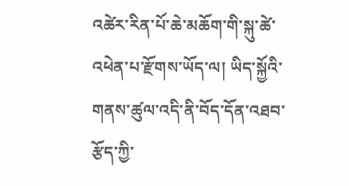འཚེར་རིན་པོ་ཆེ་མཆོག་གི་སྐུ་ཚེ་འཕེན་པ་རྫོགས་ཡོད་ལ། ཡིད་སྐྱོའི་གནས་ཚུལ་འདི་ནི་བོད་དོན་འཐབ་རྩོད་ཀྱི་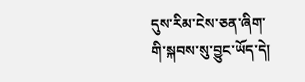དུས་རིམ་ངེས་ཅན་ཞིག་གི་སྐབས་སུ་བྱུང་ཡོད་དེ།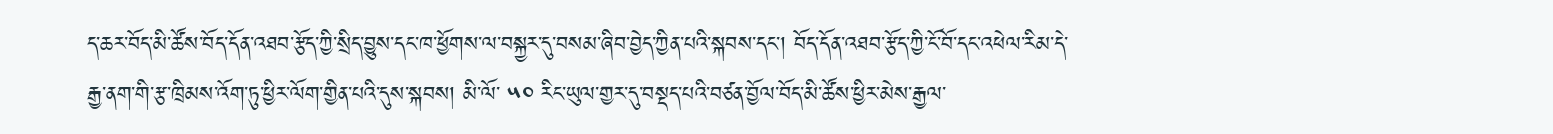ད་ཆར་བོད་མི་ཚོས་བོད་དོན་འཐབ་རྩོད་ཀྱི་སྲིད་བྱུས་དང་ཁ་ཕྱོགས་ལ་བསྐྱར་དུ་བསམ་ཞིབ་བྱེད་ཀྱིན་པའི་སྐབས་དང་། བོད་དོན་འཐབ་རྩོད་ཀྱི་ངོ་བོ་དང་འཕེལ་རིམ་དེ་རྒྱ་ནག་གི་རྩ་ཁྲིམས་འོག་ཏུ་ཕྱིར་ལོག་གྱིན་པའི་དུས་སྐབས། མི་ལོ་ ༥༠ རིང་ཡུལ་གྱར་དུ་བསྡད་པའི་བཙན་བྱོལ་བོད་མི་ཚོས་ཕྱིར་མེས་རྒྱལ་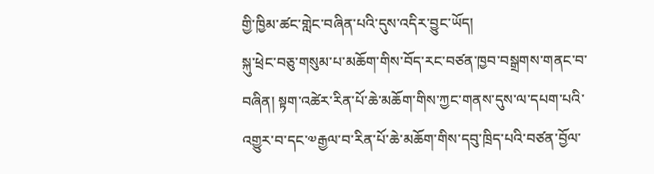གྱི་ཁྱིམ་ཚང་གླེང་བཞིན་པའི་དུས་འདིར་བྱུང་ཡོད།
སྐུ་ཕྲེང་བཅུ་གསུམ་པ་མཆོག་གིས་བོད་རང་བཙན་ཁྱབ་བསྒྲགས་གནང་བ་བཞིན། སྟག་འཚེར་རིན་པོ་ཆེ་མཆོག་གིས་ཀྱང་གནས་དུས་ལ་དཔག་པའི་འགྱུར་བ་དང་༧རྒྱལ་བ་རིན་པོ་ཆེ་མཆོག་གིས་དབུ་ཁྲིད་པའི་བཙན་བྱོལ་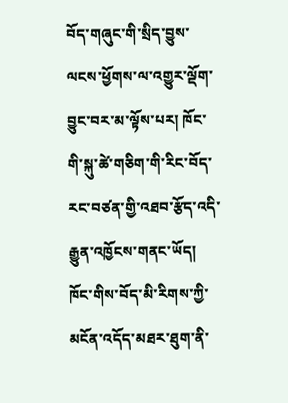བོད་གཞུང་གི་སྲིད་བྱུས་ལངས་ཕྱོགས་ལ་འགྱུར་ལྡོག་བྱུང་བར་མ་ལྟོས་པར། ཁོང་གི་སྐུ་ཚེ་གཅིག་གི་རིང་བོད་རང་བཙན་གྱི་འཐབ་རྩོད་འདི་རྒྱུན་འཁྱོངས་གནང་ཡོད། ཁོང་གིས་བོད་མི་རིགས་ཀྱི་མངོན་འདོད་མཐར་ཐུག་ནི་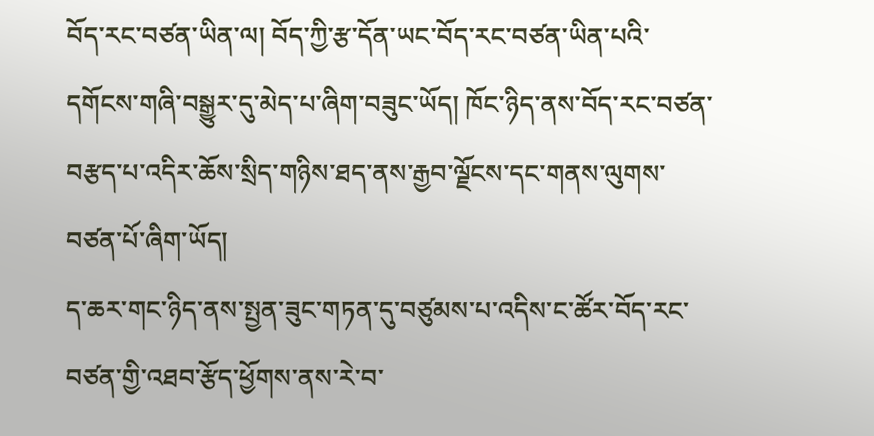བོད་རང་བཙན་ཡིན་ལ། བོད་ཀྱི་རྩ་དོན་ཡང་བོད་རང་བཙན་ཡིན་པའི་དགོངས་གཞི་བསྒྱུར་དུ་མེད་པ་ཞིག་བཟུང་ཡོད། ཁོང་ཉིད་ནས་བོད་རང་བཙན་བརྩད་པ་འདིར་ཆོས་སྲིད་གཉིས་ཐད་ནས་རྒྱབ་ལྗོངས་དང་གནས་ལུགས་བཙན་པོ་ཞིག་ཡོད།
ད་ཆར་གང་ཉིད་ནས་སྤྱན་ཟུང་གཏན་དུ་བཙུམས་པ་འདིས་ང་ཚོར་བོད་རང་བཙན་གྱི་འཐབ་རྩོད་ཕྱོགས་ནས་རེ་བ་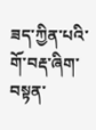ཟད་ཀྱིན་པའི་གོ་བརྡ་ཞིག་བསྟན་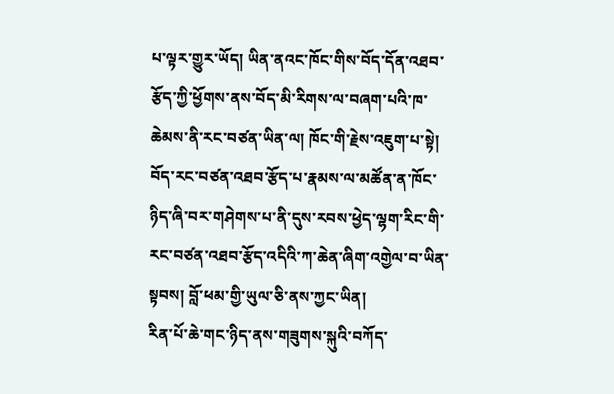པ་ལྟར་གྱུར་ཡོད། ཡིན་ནའང་ཁོང་གིས་བོད་དོན་འཐབ་རྩོད་ཀྱི་ཕྱོགས་ནས་བོད་མི་རིགས་ལ་བཞག་པའི་ཁ་ཆེམས་ནི་རང་བཙན་ཡིན་ལ། ཁོང་གི་རྗེས་འཇུག་པ་སྟེ། བོད་རང་བཙན་འཐབ་རྩོད་པ་རྣམས་ལ་མཚོན་ན་ཁོང་ཉིད་ཞི་བར་གཤེགས་པ་ནི་དུས་རབས་ཕྱེད་ལྷག་རིང་གི་རང་བཙན་འཐབ་རྩོད་འདིའི་ཀ་ཆེན་ཞིག་འགྱེལ་བ་ཡིན་སྟབས། བློ་ཕམ་གྱི་ཡུལ་ཅི་ནས་ཀྱང་ཡིན།
རིན་པོ་ཆེ་གང་ཉིད་ནས་གཟུགས་སྐུའི་བཀོད་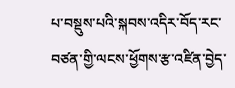པ་བསྡུས་པའི་སྐབས་འདིར་བོད་རང་བཙན་གྱི་ལངས་ཕྱོགས་རྩ་འཛིན་བྱེད་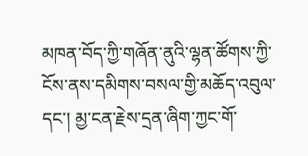མཁན་བོད་ཀྱི་གཞོན་ནུའི་ལྷན་ཚོགས་ཀྱི་ངོས་ནས་དམིགས་བསལ་གྱི་མཆོད་འབུལ་དང་། མྱ་ངན་རྗེས་དྲན་ཞིག་ཀྱང་གོ་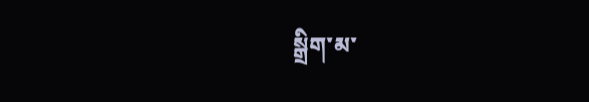སྒྲིག་མ་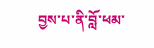བྱས་པ་ནི་བློ་ཕམ་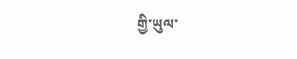གྱི་ཡུལ་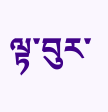ལྟ་བུར་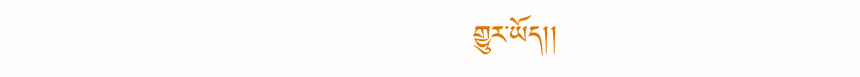གྱུར་ཡོད།།